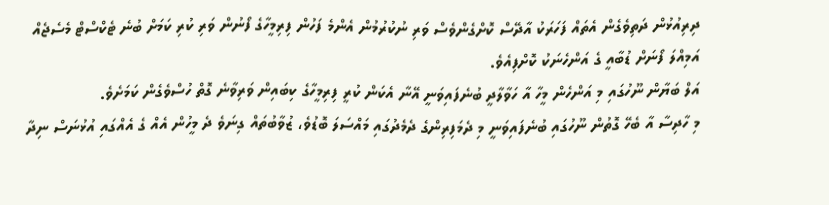ދިރިއުޅުން ދަތިވެގެން އެތައް ފަހަރަކު އާދޭސް ކޮށްގެންވެސް ވަރި ނުކުރުމުން އެންމެ ފަހުން ފިރިމީހާގެ ފޯނުން ވަރި ކުރި ކަމަށް ބުނެ ޓެކްސްޓް މެސެޖެއް އަމިއްލަ ފޯނަށް ޑުބާއީ ގެ އަންހެނަކު ކޮށްފިއެވެ.
އަލް ބަޔާން ނޫހުގައި މި އަންހެން މީހާ އާ ހަވާލާދީ ބުނެފައިވަނީ އޭނާ އެކަން ކުރީ ފިރިމީހާގެ ކިބައިން ވަރިވާނެ ގޮތް ހުސްވެގެން ކަމަށެވެ.
މި ހާދިސާ އާ ބެހޭ ގޮތުން ނޫހުގައި ބުނެފައިވަނީ މި ދެމަފިރިންގެ ދެމެދުގައި މައްސަލަ ބޮޑުވެ، ޒުވާބުތައް ގިނަވެ ދެ މީހުން އެއް ގެ އެއްގައި އުޅުނަސް ނިދާ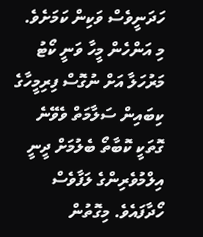ހަދަނީވެސް ވަކިން ކަމަށެވެ.
މި އަންހެން މީހާ ވަނީ ކޯޓު މަރުހަލާ އަށް ނުގޮސް ފިރިމީހާގެ ކިބައިން ސަލާމަތް ވެވޭނެ ގޮތަކީ ކޮބާތޯ ބެލުމަށް ދީނީ އިލްމުވެރިންގެ ލަފާވެސް ހޯދާފައެވެ. މިގޮތުން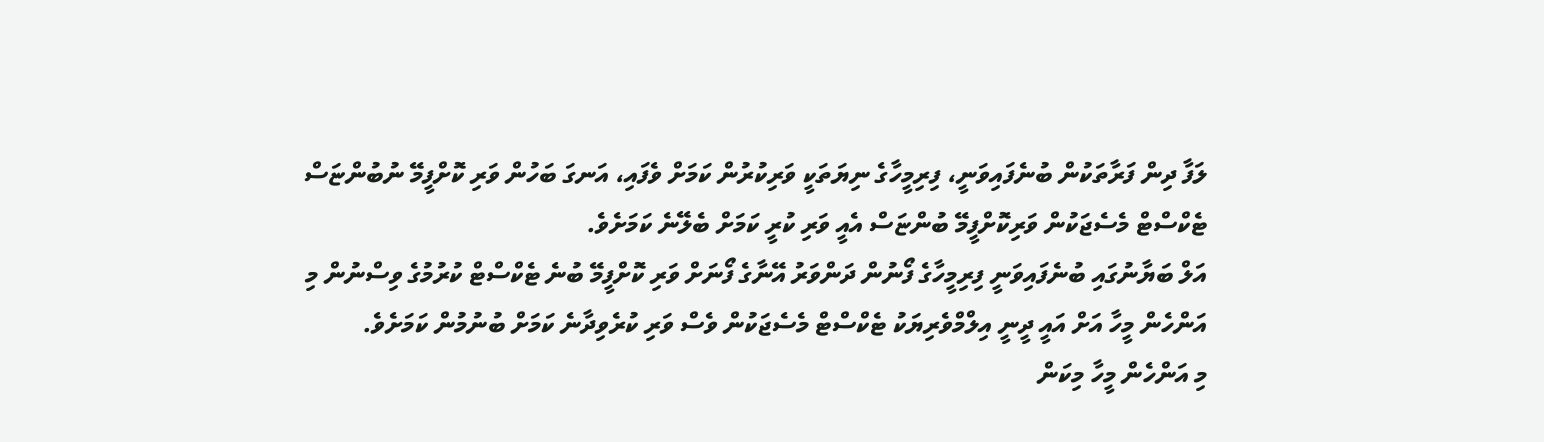ލަފާ ދިން ފަރާތަކުން ބުނެފައިވަނީ، ފިރިމީހާގެ ނިޔަތަކީ ވަރިކުރުން ކަމަށް ވެފައި، އަނގަ ބަހުން ވަރި ކޮށްފީމޭ ނުބުންޏަސް ޓެކްސްޓް މެސެޖަކުން ވަރިކޮށްފީމޭ ބުންޏަސް އެއީ ވަރި ކުރީ ކަމަށް ބެލޭނެ ކަމަށެވެ.
އަލް ބަޔާނުގައި ބުނެފައިވަނީ ފިރިމީހާގެ ފޯނުން ދަންވަރު އޭނާގެ ފޯނަށް ވަރި ކޮށްފީމޭ ބުނެ ޓެކްސްޓް ކުރުމުގެ ވިސްނުން މި އަންހެން މީހާ އަށް އައީ ދީނީ އިލްމްވެރިޔަކު ޓެކްސްޓް މެސެޖަކުން ވެސް ވަރި ކުރެވިދާނެ ކަމަށް ބުނުމުން ކަމަށެވެ.
މި އަންހެން މީހާ މިކަން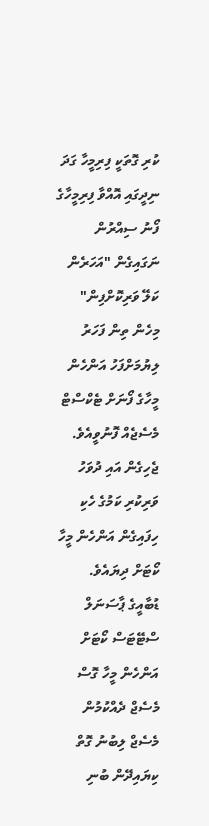ކުރި ގޮތަކީ ފިރިމީހާ ގަދަ ނިދީގައި އޮއްވާ ފިރިމީހާގެ ފޯނު ސިއްރުން ނަގައިގެން "އަހަރެން ކަލޭ ވަރިކޮށްފިން" މިހެން ތިން ފަހަރު ލިޔުމަށްފަހު އަންހެން މީހާގެ ފޯނަށް ޓެކްސްޓް މެސެޖެއް ފޮނުވީއެވެ.
ޖެހިގެން އައި ދުވަހު ވަރިކުރި ކަމުގެ ހެކި ހިފައިގެން އަންހެން މީހާ ކޯޓަށް ދިޔައެވެ.
ޑުބާއީގެ ޕާސަނަލް ސްޓޭޓަސް ކޯޓަށް އަންހެން މީހާ ގޮސް މެސެޖް ދެއްކުމުން މެސެޖް ލިބުނު ގޮތް ކިޔައިދޭން ބުނި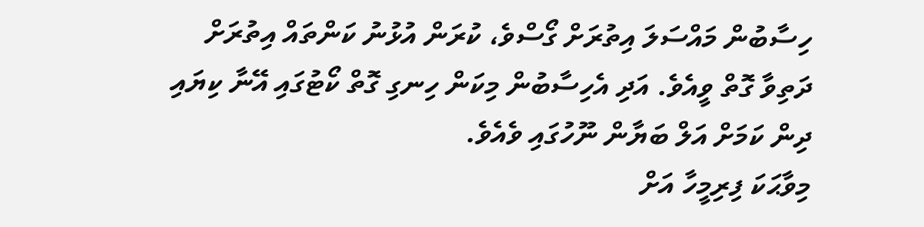ހިސާބުން މައްސަލަ އިތުރަށް ގޯސްވެ، ކުރަން އުޅުނު ކަންތައް އިތުރަށް ދަތިވާ ގޮތް ވީއެވެ. އަދި އެހިސާބުން މިކަން ހިނގި ގޮތް ކޯޓުގައި އޭނާ ކިޔައި ދިން ކަމަށް އަލް ބަޔާން ނޫހުގައި ވެއެވެ.
މިވާޙަކަ ފިރިމީހާ އަށް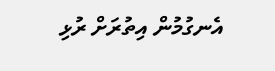އެނގުމުން އިތުރަށް ރުޅި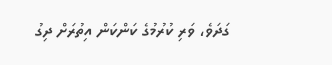ގަދަވެ، ވަރި ކުރުމުގެ ކަންކަން އިތުރަށް ދިގު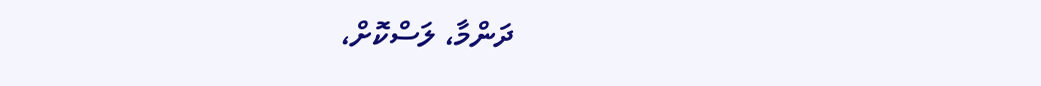ދަންމާ، ލަސްކޮށް،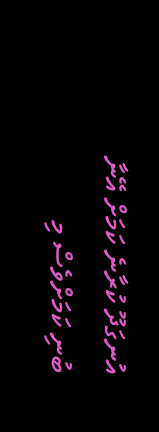އުނގަދޫ ކުރާނެ ކަމަށް އޭނާ ބުނި ކަމަށްވެސް މި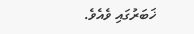ޚަބަރުގައި ވެއެވެ.